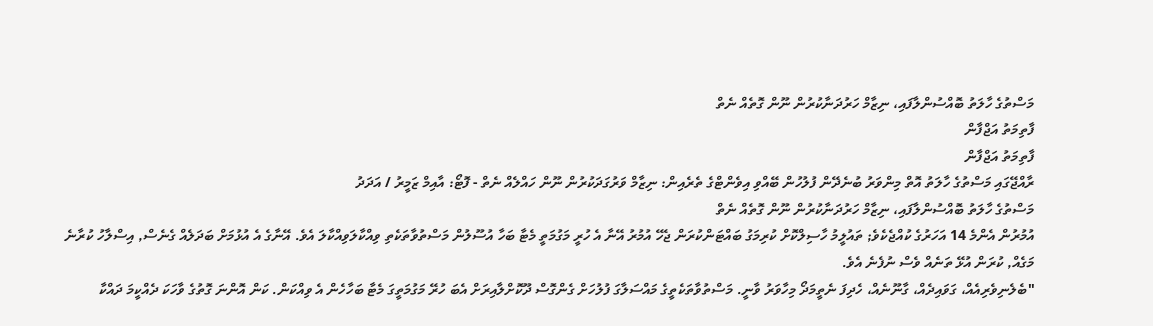މަސްތުގެ ހާލަތު ބޮއްސުންލާފައި، ނިޒާމް ހަރުދަނާކުރުން ނޫން ގޮތެއް ނެތް
ފާތިމަތު އަޖްފާން
ފާތިމަތު އަޖްފާން
ރާއްޖޭގައި މަސްތުގެ ހާލަތު އޮތް މިންވަރު ބުނެދޭން ފުލުހުން ބޭއްވި އިވެންޓްގެ ތެރެއިން: ނިޒާމް ވަރުގަދަކުރުން ނޫން ހައްލެއް ނެތް - ފޮޓޯ: އާއިމް ޒަމީރު / އަދަދު
މަސްތުގެ ހާލަތު ބޮއްސުންލާފައި، ނިޒާމް ހަރުދަނާކުރުން ނޫން ގޮތެއް ނެތް
އުމުރުން އެންމެ 14 އަހަރުގެ ކުއްޖެކެވެ; ތައުލީމު ހާސިލްކޮށް ކުރިމަގު ބައްޓަންކުރަން ޖެހޭ އުމުރު އޭނާ އެ ހުރީ މަގުމަތީ މެޓާ ބަހާ އުސޫލުން މަސްތުވާތަކެތި ވިއްކާލަވިއްކާލަ އެވެ. އޭނާގެ އެ އުޅުމަށް ބަދަލެއް ގެނެސް, އިސްލާހު ކުރާނެ މަގެއް, ކުރަން އުޅޭ ތަނެއް ވެސް ނުފެނެ އެވެ.
"ބެލެނިވެރިއެއް، ގަވައިދެއް، ގާނޫނެއް، ހެދިފަ ނެތީމަދޯ މިހާވަރު ވާނީ. މަސްތުވާތަކެތީގެ މައްސަލާގަ ފުލުހަށް ގެންގޮސް ދޫކޮށްލާއިރަށް އެބަ ހުރޭ މަގުމަތީގަ މެޓާ ބަހާހެން އެ ވިއްކަން. ކަން އޮންނަ ގޮތުގެ ވާހަކަ ދެއްކީމަ ދައްކާ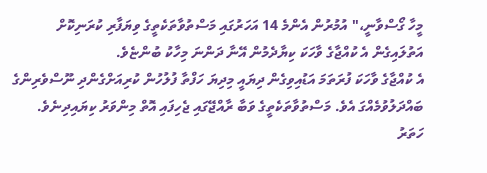މީހާ ގޯސްވާނީ،" އުމުރުން އެންމެ 14 އަހަރުގައި މަސްތުވާތަކެތީގެ ވިޔަފާރި ކުރަނިކޮށް އަތުލައިގެން އެ ކުއްޖާގެ ވާހަކަ ކިޔާދެމުން އޭނާ ދަންނަ މިހާކު ބުންޏެވެ.
އެ ކުއްޖާގެ ވާހަކަ ފުރަތަމަ އަޑުއިވިގެން ދިޔައީ މިދިޔަ ހަފްތާ ފުލުހުން ކުރިއަށްގެންދި ނޫސްވެރިންގެ ބައްދަލުވުމެއްގަ އެވެ. މަސްތުވާތަކެތީގެ ވަބާ ރާއްޖޭގައި ޖެހިފައި އޮތް މިންވަރު ކިޔައިދިނެވެ. ހަތަރު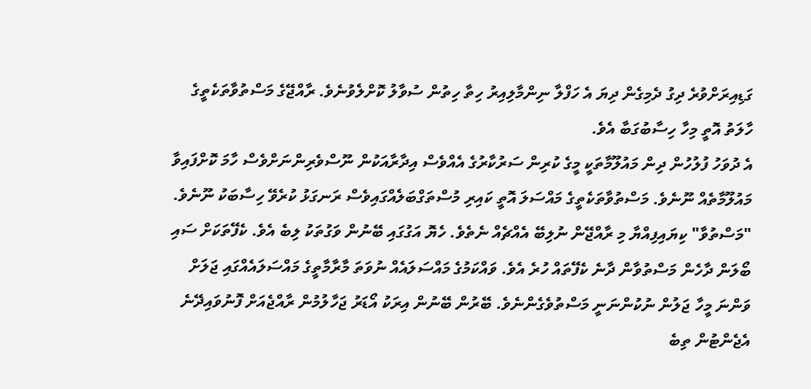ގަޑިއިރަށްވުރެ ދިގު ދެމިގެން ދިޔަ އެ ހަފްލާ ނިންމާލިއިރު ހިތާ ހިތުން ސުވާލު ކޮށްލެވުނެވެ. ރާއްޖޭގެ މަސްތުވާތަކެތީގެ ހާލަތު އޮތީ މިހާ ހިސާބުގަބާ އެވެ.
އެ ދުވަހު ފުލުހުން ދިން މައުލޫމާތަކީ މީގެ ކުރިން ސަރުކާރުގެ އެއްވެސް އިދާރާއަކުން ނޫސްވެރިންނަށްވެސް ހާމަ ކޮށްފައިވާ މައުލޫމާތެއް ނޫނެވެ. މަސްތުވާތަކެތީގެ މައްސަލަ އޮތީ ކައިރި މުސްތަގްބަލެއްގައިވެސް ރަނގަޅު ކުރެވޭ ހިސާބަކު ނޫނެވެ. "މަސްތުވާ" ކިޔައިފިއްޔާ މި ރާއްޖޭން ނުލިބޭ އެއްޗެއް ނެތެވެ. ހެޔޮ އަގުގައި ބޭނުން ވަގުތަކު ލިބެ އެވެ. ކެފޭތަކަށް ސައި ބޯލަން ދާހެން މަސްތުވާން ދާނެ ކެފޭތައް ހުރެ އެވެ. ވައްކަމުގެ މައްސަލައެއް ނުވަތަ މާރާމާތީގެ މައްސަލައެއްގައި ޖަލަށް ވަންނަ މީހާ ޖަލުން ނުކުންނަނީ މަސްތުވެގެންނެވެ. ބޭރުން ބޭނުން އިރަކު އޯޑަރު ޖަހާލުމުން ރާއްޖެއަށް ފޮނުވައިދޭނެ އެޖެންޓުން ތިބެ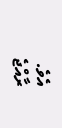އެވެ.
ރާއްޖެ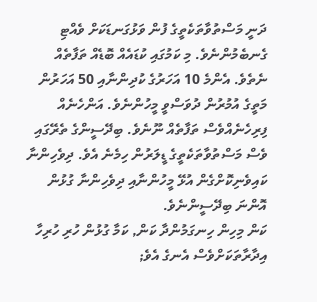ދަނީ މަސްތުވާތަކެތީގެ ފުން ވަޅުގަނޑަކަށް ވެއްޓި ގެނބެމުންނެވެ. މި ކަމުގައި ކުޑައެއް ބޮޑެއް ތަފާތެއް ނެތެވެ. އެންމެ 10 އަހަރުގެ ކުދިންނާއި 50 އަހަރުން މަތީގެ އުމުރުން ދުވަސްވީ މީހުންނެވެ. އަންހެނެއް ފިރިހެނެއްވެސް ތަފާތެއް ނޫނެވެ. ބިދޭސީންގެ ތެރޭގައި ވެސް މަސްތުވާތަކެތީގެ ޑީލަރުން ހިމެނެ އެވެ. ދިވެހިންނާ ކައިވެނިކޮށްގެން އުޅޭ މީހުންނާއި ދިވެހިންނާ ގުޅުން އޮންނަ ބިދޭސީންނެވެ.
ކަން މިހިން ހިނގަމުންދާ ކަން, ކަމާ ގުޅުން ހުރި ހުރިހާ އިދާރާތަކަށްވެސް އެނގެ އެވެ;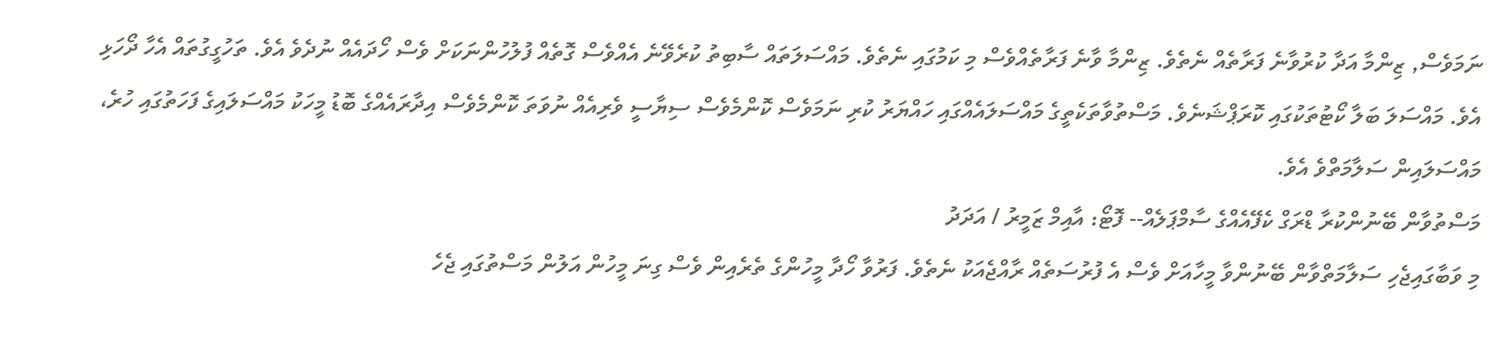ނަމަވެސް, ޒިންމާ އަދާ ކުރުވާނެ ފަރާތެއް ނެތެވެ. ޒިންމާ ވާނެ ފަރާތެއްވެސް މި ކަމުގައި ނެތެވެ. މައްސަލަތައް ސާބިތު ކުރެވޭނެ އެއްވެސް ގޮތެއް ފުލުހުންނަކަށް ވެސް ހޯދައެއް ނުދެވެ އެވެ. ތަހުގީގުތައް އެހާ ދޯހަޅި އެވެ. މައްސަލަ ބަލާ ކޯޓުތަކުގައި ކޮރަޕްޝަނެވެ. މަސްތުވާތަކެތީގެ މައްސަލައެއްގައި ހައްޔަރު ކުރި ނަމަވެސް ކޮންމެވެސް ސިޔާސީ ވެރިއެއް ނުވަތަ ކޮންމެވެސް އިދާރައެއްގެ ބޮޑު މީހަކު މައްސަލައިގެ ފަހަތުގައި ހުރެ، މައްސަލައިން ސަލާމަތްވެ އެވެ.
މަސްތުވާން ބޭނުންކުރާ ޑްރަގް ކެފޭއެއްގެ ސާމްޕަލެއް-- ފޮޓޯ: އާއިމް ޒަމީރު / އަދަދު
މި ވަބާގައިޖެހި ސަލާމަތްވާން ބޭނުންވާ މީހާއަށް ވެސް އެ ފުރުސަތެއް ރާއްޖެއަކު ނެތެވެ. ފަރުވާ ހޯދާ މީހުންގެ ތެރެއިން ވެސް ގިނަ މީހުން އަލުން މަސްތުގައި ޖެހެ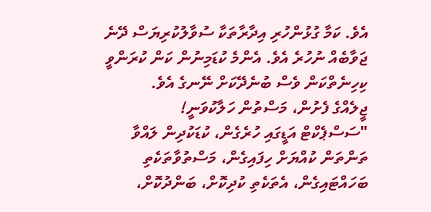އެވެ. ކަމާ ގުޅުންހުރި އިދާރާތަކާ ސުވާލުކުރިޔަސް ދޭނެ ޖަވާބެއް ނުހުރެ އެވެ. އެންމެ ކުޑަމިނުން ކަން ކުރަންވީ ކިހިނެތްކަން ވެސް ބުނެދޭކަށް ނޭނގެ އެވެ.
ޖީލެއްގެ ފެށުން، މަސްތުން ހަލާކުވަނީ!
"ސަސްޕެކްޓް އަޑީގައި ހުރެގެން، ކުޑަކުދިން ލައްވާ ތަންތަން ކުއްޔަށް ހިފައިގެން، މަސްތުވާތަކެތި ބަހައްޓައިގެން، އެތަކެތި ކުދިކޮށް، ބަންދުކޮށް،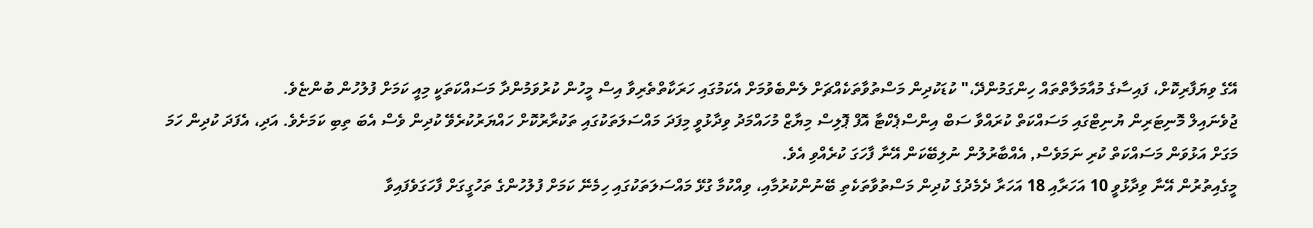އޭގެ ވިޔަފާރިކޮށް، ފައިސާގެ މުއާމަލާތްތައް ހިންގަމުންދޭ،" ކުޑަކުދިން މަސްތުވާތަކެއްޗަށް ލެންބެވުމަށް އެކަމުގައި ހަރަކާތްތެރިވާ އިސް މީހުން ކުރުވަމުންދާ މަސައްކަތަކީ މިއީ ކަމަށް ފުލުހުން ބުންޏެވެ.
ޖުވެނައިލް މޮނިޓަރިން ޔުނިޓްގައި މަސައްކަތް ކުރައްވާ ސަބް އިންސްޕެކްޓާ އޮފް ޕޮލިސް މިޔާޒް މުހައްމަދު ވިދާޅުވީ މިފަދަ މައްސަލަތަކުގައި ތަކުރާރުކޮށް ހައްޔަރުކުރެވޭ ކުދިން ވެސް އެބަ ތިބި ކަމަށެވެ. އަދި، އެފަދަ ކުދިން ހަމަ މަގަށް އަޅުވަން މަސައްކަތް ކުރި ނަމަވެސް, އެއްބާރުލުން ނުލިބޭކަން އޭނާ ފާހަގަ ކުރެއްވި އެވެ.
މީގެއިތުރުން އޭނާ ވިދާޅުވީ 10 އަހަރާއި 18 އަހަރާ ދެމެދުގެ ކުދިން މަސްތުވާތަކެތި ބޭނުންކުރުމާއި، ވިއްކުމާ ގުޅޭ މައްސަލަތަކުގައި ހިމެނޭ ކަމަށް ފުލުހުންގެ ތަހުގީގަށް ފާހަގަވެފައިވާ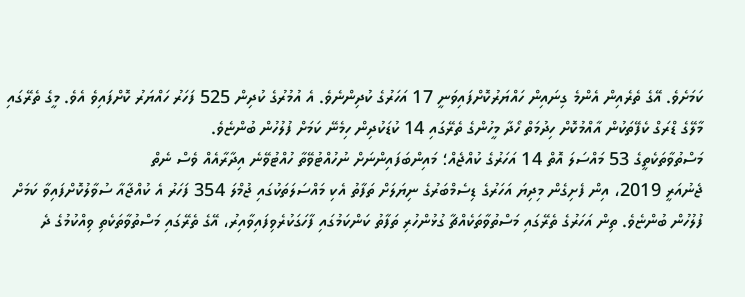ކަމަށެވެ. އޭގެ ތެރެއިން އެންމެ ގިނައިން ހައްޔަރުކޮށްފައިވަނީ 17 އަހަރުގެ ކުދިންނެވެ. އެ އުމުރުގެ ކުދިން 525 ފަހަރު ހައްޔަރު ކޮށްފައިވެ އެވެ. މީގެ ތެރޭގައި މާލޭގެ ޑްރަގް ކެފޭތަކުން އާއްމުކޮށް ހިދުމަތް ހޯދާ މީހުންގެ ތެރޭގައި 14 ކުޑަކުދިން ހިމެނޭ ކަމަށް ފުލުހުން ބުންޏެވެ.
މަސްތުވާތަކެތީގެ 53 މައްސަލަ އޮތް 14 އަހަރުގެ ކުއްޖެއް؛ މައިންބަފައިންނަށް ނުހުއްޓުވޭތާ ހުއްޓުވޭނެ އިދާރާއެއް ވެސް ނެތް
ޖެނުއަރީ 2019، އިން ފެށިގެން މިދިޔަ އަހަރުގެ ޑިސެމްބަރުގެ ނިޔަލަށް ތަފާތު އެކި މައްސަލަތަކުގައި ޖުމްލަ 354 ފަހަރު އެ ކުއްޖާއާ ސުވާލުކޮށްފައިވާ ކަމަށް ފުލުހުން ބުންޏެވެ. ތިން އަހަރުގެ ތެރޭގައި މަސްތުވާތަކެއްޗާ ގުޅުންހުރި ތަފާތު ކަންކަމުގައި ފާހަގަކުރެވިފައިވާއިރު، އޭގެ ތެރޭގައި މަސްތުވާތަކެތި ވިއްކުމުގެ ދެ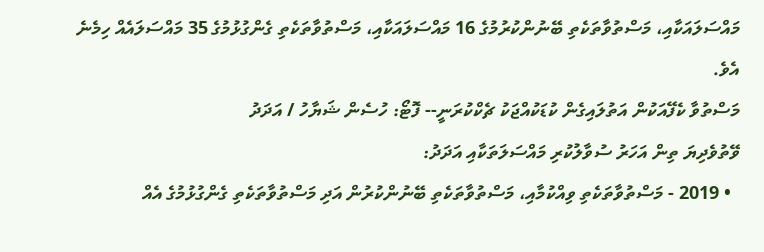މައްސަލައަކާއި، މަސްތުވާތަކެތި ބޭނުންކުރުމުގެ 16 މައްސަލައަކާއި، މަސްތުވާތަކެތި ގެންގުޅުމުގެ 35 މައްސަލައެއް ހިމެނެ އެވެ.
މަސްތުވާ ކެފޭއަކުން އަތުލައިގެން ކުޑަކުއްޖަކު ޗެކްކުރަނީ-- ފޮޓޯ: ހުސެން ޝަޔާހު / އަދަދު
ވޭތުވެދިޔަ ތިން އަހަރު ސުވާލުކުރި މައްސަލަތަކާއި އަދަދު:
  • 2019 - މަސްތުވާތަކެތި ވިއްކުމާއި، މަސްތުވާތަކެތި ބޭނުންކުރުން އަދި މަސްތުވާތަކެތި ގެންގުޅުމުގެ އެއް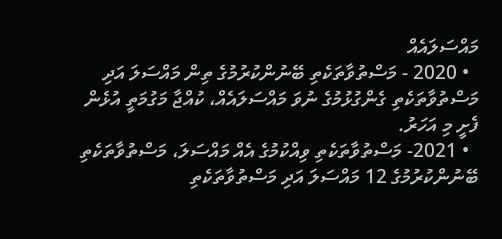މައްސަލައެއް
  • 2020 - މަސްތުވާތަކެތި ބޭނުންކުރުމުގެ ތިން މައްސަލަ އަދި މަސްތުވާތަކެތި ގެންގުޅުމުގެ ނުވަ މައްސަލައެއް، ކުއްޖާ މަގުމަތީ އުޅެން ފެށީ މި އަހަރު.
  • 2021- މަސްތުވާތަކެތި ވިއްކުމުގެ އެއް މައްސަލަ، މަސްތުވާތަކެތި ބޭނުންކުރުމުގެ 12 މައްސަލަ އަދި މަސްތުވާތަކެތި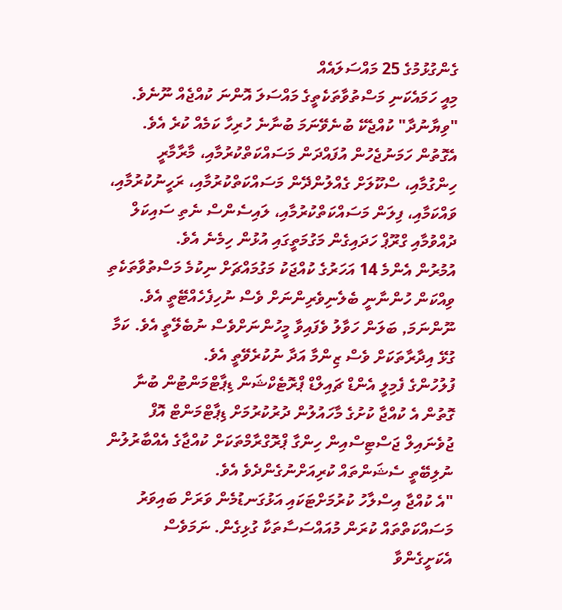ގެންގުޅުމުގެ 25 މައްސަލައެއް
މިއީ ހަމައެކަނި މަސްތުވާތަކެތީގެ މައްސަލަ އޮންނަ ކުއްޖެއް ނޫނެވެ. "ވިޔާނުދާ" ކުއްޖެކޭ ބުނެވޭނަމަ ބުނާނެ ހުރިހާ ކަމެއް ކުރެ އެވެ. އެގޮތުން ހަމަނުޖެހުން އުފައްދަން މަސައްކަތްކުރުމާއި، މާރާމާރީ ހިންގުމާއި، ސްކޫލަށް ގެއްލުންދޭން މަސައްކަތްކުރުމާއި، ރަހީނުކުރުމާއި، ވައްކަމާއި، ފިލަން މަސައްކަތްކުރުމާއި، ލައިސެންސް ނެތި ސައިކަލް ދުއްވުމާއި ގްރޫޕް ހަދައިގެން މަގުމަތީގައި އުޅުން ހިމެނެ އެވެ.
އުމުރުން އެންމެ 14 އަހަރުގެ ކުއްޖަކު މަގުމައްޗަށް ނިކުމެ މަސްތުވާތަކެތި ވިއްކަން ހުންނާނީ ބެލެނިވެރިންނަށް ވެސް ނުހިފެހެއްޓޭތީ އެވެ. ނޫންނަމަ, ބަލަން ހަވާލު ވެފައިވާ މީހުންނަށްވެސް ނުބެލޭތީ އެވެ. ކަމާ ގުޅޭ އިދާރާތަކަށް ވެސް ޒިންމާ އަދާ ނުކުރެވޭތީ އެވެ.
ފުލުހުންގެ ފެމިލީ އެންޑް ޗައިލްޑް ޕްރޮޓެކްޝަން ޑިޕާޓްމަންޓުން ބުނާ ގޮތުން އެ ކުއްޖާ ކުށުގެ މާހައުލުން ދުރުކުރުމަށް ޑިޕާޓްމަންޓް އޮފް ޖުވެނައިލް ޖަސްޓިސްއިން ހިންގާ ޕްރޮގްރާމްތަކަށް ކުއްޖާގެ އެއްބާރުލުން ނުލިބޭތީ ސެޝަންތައް ކުރިއަށްނުގެންދެވެ އެވެ.
"އެ ކުއްޖާ އިސްލާހު ކުރުމަށްޓަކައި އަޅުގަނޑުމެން ވަރަށް ބައިވަރު މަސައްކަތްތައް ކުރަން މުއައްސަސާތަކާ ގުޅިގެން. ނަމަވެސް އެކަށީގެންވާ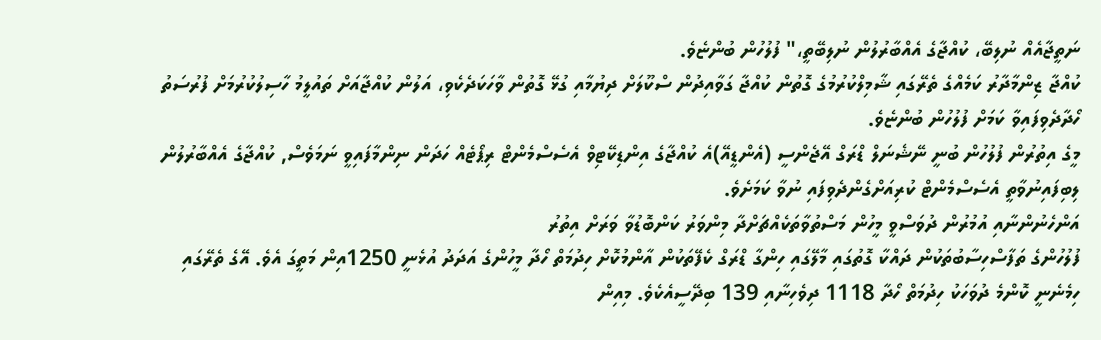ނަތީޖާއެއް ނުލިބޭ، ކުއްޖާގެ އެއްބާރުލުން ނުލިބޭތީ،" ފުލުހުން ބުންޏެވެ.
ކުއްޖާ ޒިންމާދާރު ކަމެއްގެ ތެރޭގައި ޝާމިލްކުރުމުގެ ގޮތުން ކުއްޖާ ގަވާއިދުން ސްކޫލަށް ދިޔުމާއި ގުޅޭ ގޮތުން ވާހަކަދެކެވި، އަލުން ކުއްޖާއަށް ތައުލީމު ހާސިލުކުރުމަށް ފުރުސަތު ހޯދާދެވިފައިވާ ކަމަށް ފުލުހުން ބުންޏެވެ.
މީގެ އިތުރުން ފުލުހުން ބުނީ ނޭޝެނަލް ޑްރަގް އޭޖެންސީ (އެންޑީއޭ)އެ ކުއްޖާގެ އިންޑިކޭޓިވް އެސެސްމެންޓް ރިޕޯޓެއް ހަދަން ނިންމާފައިވީ ނަމަވެސް, ކުއްޖާގެ އެއްބާރުލުން ލިބިފައިނުވާތީ އެސެސްމެންޓް ކުރިއަށްގެންދެވިފައި ނުވާ ކަމަށެވެ.
އަންހެނުންނާއި އުމުރުން ދުވަސްވީ މީހުން މަސްތުވާތަކެއްޗަށްދާ މިންވަރު ކަންބޮޑުވާ ވަރަށް އިތުރު
ފުލުހުންގެ ތަފާސްހިސާބުތަކުން ދައްކާ ގޮތުގައި މާލޭގައި ހިންގާ ޑްރަގް ކެފޭތަކުން އާންމުކޮށް ހިދުމަތް ހޯދާ މީހުންގެ އަދަދު އުޅެނީ 1250އިން މަތީގަ އެވެ. އޭގެ ތެރޭގައި ހިމެނެނީ ކޮންމެ ދުވަހަކު ހިދުމަތް ހޯދާ 1118 ދިވެހިނާއި 139 ބިދޭސީއެކެވެ. މިއިން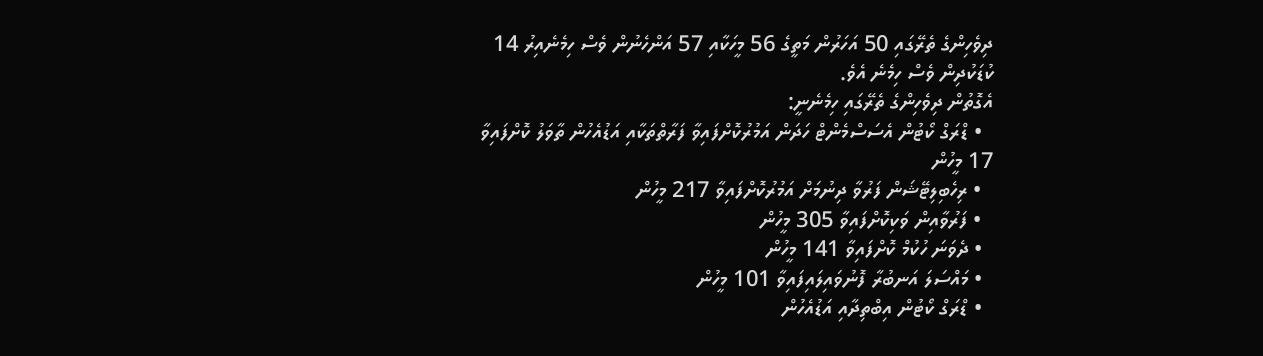ދިވެހިންގެ ތެރޭގައި 50 އަހަރުން މަތީގެ 56 މީހަކާއި 57 އަންހެނުން ވެސް ހިމެނެއިރު 14 ކުޑަކުދިން ވެސް ހިމެނެ އެވެ.
އެގޮތުން ދިވެހިންގެ ތެރޭގައި ހިމެނެނީ:
  • ޑްރަގް ކޯޓުން އެސަސްމެންޓް ހަދަން އަމުރުކޮށްފައިވާ ފަރާތްތަކާއި އަޑުއެހުން ތާވަލު ކޮށްފައިވާ 17 މީހުން
  • ރިހެބިލިޓޭޝަން ފަރުވާ ދިނުމަށް އަމުރުކޮށްފައިވާ 217 މީހުން
  • ފަރުވާއިން ވަކިކޮށްފައިވާ 305 މީހުން
  • ދެވަނަ ހުކުމް ކޮށްފައިވާ 141 މީހުން
  • މައްސަލަ އަނބުރާ ފޮނުވައިލައިފައިވާ 101 މީހުން
  • ޑްރަގް ކޯޓުން އިބްތިދާއި އަޑުއެހުން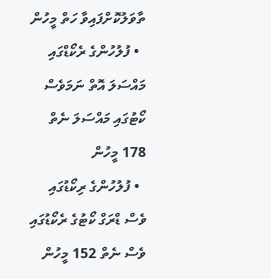ތާވަލުކޮށްފައިވާ ހަތް މީހުން
  • ފުލުހުންގެ ރެކޯޑްގައި މައްސަލަ އޮތް ނަމަވެސް ކޯޓުގައި މައްސަލަ ނެތް 178 މީހުން
  • ފުލުހުންގެ ރިކޯޑުގައި ވެސް ޑްރަގް ކޯޓުގެ ރެކޯޑުގައި ވެސް ނެތް 152 މީހުން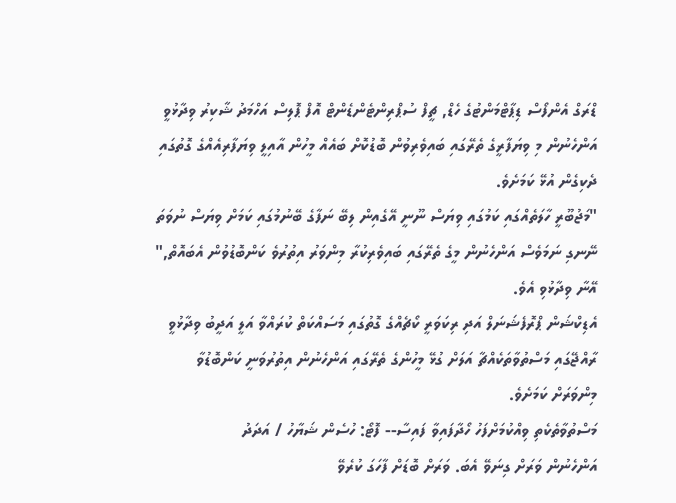ޑްރަގް އެންފޯސް ޑިޕާޓްމަންޓުގެ ހެޑް, ޗީފް ސުޕްރިންޓެންޑެންޓް އޮފް ޕޮލިސް އަހްމަދު ޝާކިރު ވިދާޅުވީ އަންހެނުން މި ވިޔަފާރީގެ ތެރޭގައި ބައިވެރިވުން ބޮޑުކޮށް ބައެއް މީހުން އާއިލީ ވިޔަފާރިއެއްގެ ގޮތުގައި ދެކިގެން އުޅޭ ކަމަށެވެ.
"މަޖުބޫރީ ހާލަތެއްގައި ކަމުގައި ވިޔަސް ނޫނީ އޭގެއިން ލިބޭ ނަފާގެ ބޭނުމުގައި ކަމަށް ވިޔަސް ނުވަތަ ނޭނގި ނަމަވެސް އަންހެނުން މީގެ ތެރޭގައި ބައިވެރިކުރާ މިންވަރު އިތުރުވެ ކަންބޮޑުވުން އެބައޮތް," އޭނާ ވިދާޅުވި އެވެ.
އެޑިކްޝަން ޕްރޮފެޝަނަލް އަދި ރިކަވަރީ ކޯޗެއްގެ ގޮތުގައި މަސައްކަތް ކުރައްވާ އަލީ އަދީބު ވިދާޅުވީ ރާއްޖޭގައި މަސްތުވާތަކެއްޗާ އަލަށް ގުޅޭ މީހުންގެ ތެރޭގައި އަންހެނުން އިތުރުވަނީ ކަންބޮޑުވާ މިންވަރަށް ކަމަށެވެ.
މަސްތުވާތެކެތި ވިއްކުމަށްފަހު ހޯދާފައިވާ ފައިސާ-- ފޮޓޯ: ހުސެން ޝަޔާހު / އަދަދު
އަންހެނުން ވަރަށް ގިނަވޭ އެބަ. ވަރަށް ބޮޑަށް ފާހަގަ ކުރެވޭ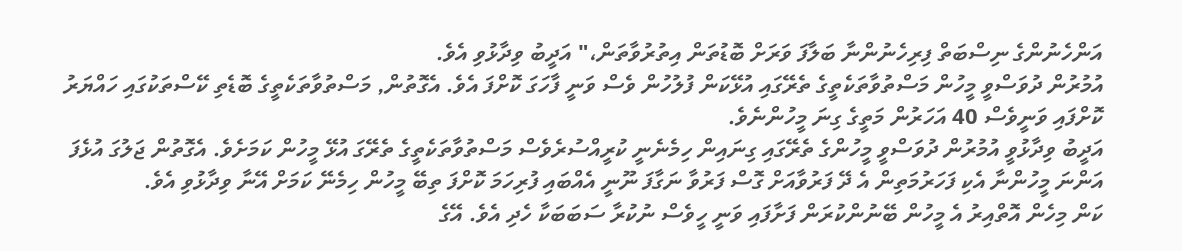އަންހެނުންގެ ނިސްބަތް ފިރިހެނުންނާ ބަލާފަ ވަރަށް ބޮޑުތަން އިތުރުވާތަން،" އަދީބު ވިދާޅުވި އެވެ.
އުމުރުން ދުވަސްވީ މީހުން މަސްތުވާތަކެތީގެ ތެރޭގައި އުޅޭކަން ފުލުހުން ވެސް ވަނީ ފާހަގަ ކޮށްފަ އެވެ. އެގޮތުން, މަސްތުވާތަކެތީގެ ބޮޑެތި ކޭސްތަކުގައި ހައްޔަރު ކޮށްފައި ވަނީވެސް 40 އަހަރުން މަތީގެ ގިނަ މީހުންނެވެ.
އަދީބު ވިދާޅުވީ އުމުރުން ދުވަސްވީ މީހުންގެ ތެރޭގައި ގިނައިން ހިމެނެނީ ކުރީއްސުރެވެސް މަސްތުވާތަކެތީގެ ތެރޭގަ އުޅޭ މީހުން ކަމަށެވެ. އެގޮތުން ޖަލުގަ އުޅެފަ އަންނަ މީހުންނާ އެކި ފަހަރުމަތިން އެ ދޭ ފަރުވާއަށް ގޮސް ފަރުވާ ނަގާފަ ނޫނީ އެއްބައި ފުރިހަމަ ކޮށްފަ ތިބޭ މީހުން ހިމެނޭ ކަމަށް އޭނާ ވިދާޅުވި އެވެ.
ކަން މިހެން އޮތްއިރު އެ މީހުން ބޭނުންކުރަން ފަށާފައި ވަނީ ހީވެސް ނުކުރާ ސަބަބަކާ ހެދި އެވެ. އޭގެ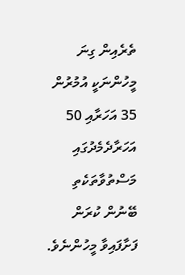ތެރެއިން ގިނަ މީހުންނަކީ އުމުރުން 35 އަހަރާއި 50 އަހަރާދެމެދުގައި މަސްތުވާތަކެތި ބޭނުން ކުރަން ފަށާފައިވާ މީހުންނެވެ.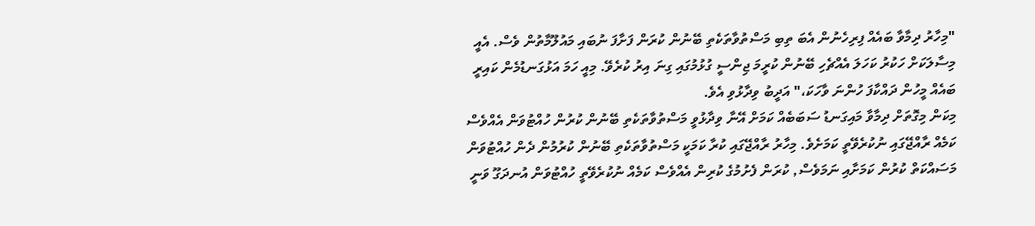"މިހާރު ދިމާވާ ބައެއް ފިރިހެނުން އެބަ ތިބި މަސްތުވާތަކެތި ބޭނުން ކުރަން ފަށާފަ ނުބައި މައުލޫމާތުން ވެސް. އެއީ މިސާލަކަށް ހަކުރު ކަހަލަ އެއްޗެހި ބޭނުން ކުރީމަ ޖިންސީ ގުޅުމުގައި ގިނަ އިރު ކުރެވޭ. މިއީ ހަމަ އަޅުގަނޑުމެން ކައިރީ ބައެއް މީހުން ދައްކާފަ ހުންނަ ވާހަކަ،" އަދީބު ވިދާޅުވި އެވެ.
މިކަން މިގޮތަށް ދިމާވާ މައިގަނޑު ސަބަބެއް ކަމަށް އޭނާ ވިދާޅުވީ މަސްތުވާތަކެތި ބޭނުން ކުރުން ހުއްޓުވަން އެއްވެސް ކަމެއް ރާއްޖޭގައި ނުކުރެވޭތީ ކަމަށެވެ. މިހާރު ރާއްޖޭގައި ކުރާ ކަމަކީ މަސްތުވާތަކެތި ބޭނުން ކުރުމުން ދެން ހުއްޓުވަން މަސައްކަތް ކުރުން ކަމަށާއި ނަމަވެސް, ކުރަން ފެށުމުގެ ކުރިން އެއްވެސް ކަމެއް ނުކުރެވޭތީ ހުއްޓުވަން އުނދަގޫ ވަނީ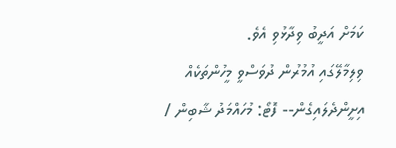ކަމަށް އަދީބު ވިދާޅުވި އެވެ.
ވިލިމާލޭގައި އުމުރުން ދުވަސްވީ މީހުންތަކެއް އިށީންދެލައިގެން-- ފޮޓޯ: މުހައްމަދު ޝާބިން /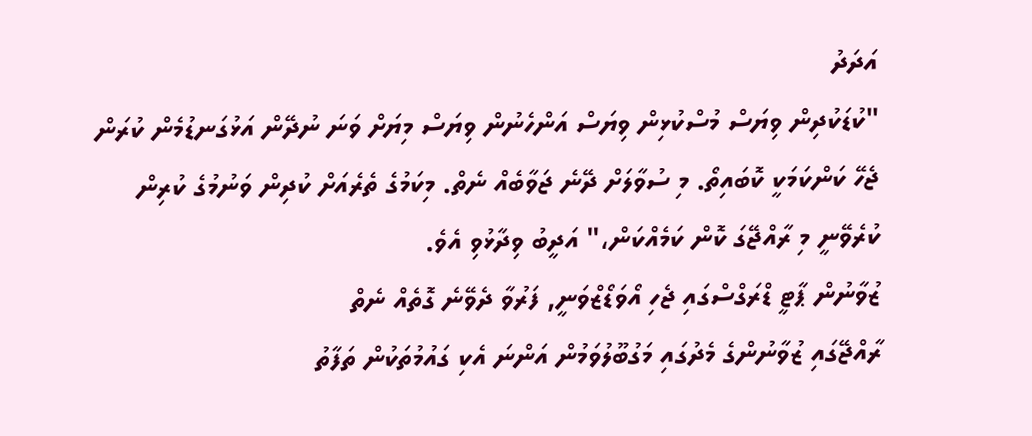އަދަދު
"ކުޑަކުދިން ވިޔަސް މުސްކުޅިން ވިޔަސް އަންހެނުން ވިޔަސް މިޔަށް ވަނަ ނުދޭން އަޅުގަނޑުމެން ކުރަން ޖެހޭ ކަންކަމަކީ ކޮބައިތޯ. މި ސުވާލަށް ދޭނެ ޖަވާބެއް ނެތް. މިކަމުގެ ތެރެއަށް ކުދިން ވަނުމުގެ ކުރިން ކުރެވޭނީ މި ރާއްޖޭގަ ކޮން ކަމެއްކަން،" އަދީބު ވިދާޅުވި އެވެ.
ޒުވާނުން ޕާޓީ ޑްރަގްސްގައި ޖެހި އޯވަޑޯޒްވަނީ, ފަރުވާ ދެވޭނެ ގޮތެއް ނެތް
ރާއްޖޭގައި ޒުވާނުންގެ މެދުގައި މަގުބޫލުވަމުން އަންނަ އެކި ގައުމުތަކުން ތަފާތު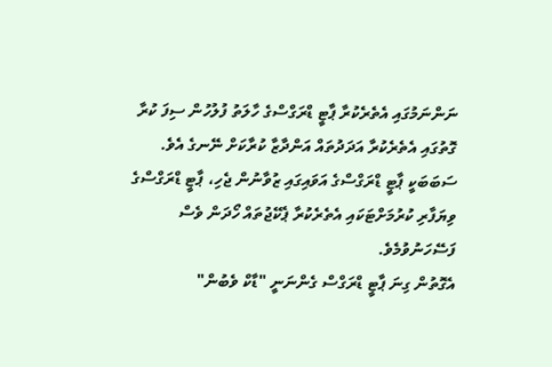ނަންނަމުގައި އެތެރެކުރާ ޕާޓީ ޑްރަގްސްގެ ހާލަތު ފުލުހުން ސިފަ ކުރާ ގޮތުގައި އެތެރެކުރާ އަދަދުތައް އަންދާޒާ ކުރާކަށް ނޭނގެ އެވެ. ސަބަބަކީ ޕާޓީ ޑްރަގްސްގެ އަވައިގައި ޒުވާނުން ޖެހި، ޕާޓީ ޑްރަގްސްގެ ވިޔަފާރި ކުރުމަށްޓަކައި އެތެރެކުރާ ޕެކޭޖުތައް ހޯދަން ވެސް ފަސޭހަނުވުމެވެ.
އެގޮތުން ގިނަ ޕާޓީ ޑްރަގްސް ގެންނަނީ "ޑާކް ވެބުން"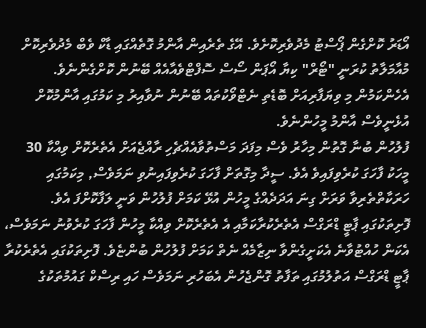އޯޑަރު ކޮށްގެން ޕޯސްޓު މެދުވެރިކޮށެވެ. އޭގެ ތެރެއިން އާންމު ގޮތެއްގައި ޑާކް ވެބް މެދުވެރިކޮށް މުއާމަލާތު ކުރަނީ "ޓޯރް" ކިޔާ އޯޕަން ސޯސް ސޮފްޓްވެއާއެއް ބޭނުން ކޮށްގެންނެވެ. އެހެންކަމުން މި ވިޔަފާރިއަށް ބޮޑެތި ނެޓްވޯކުތައް ބޭނުން ނުވާއިރު މި ކަމުގައި އާންމުކޮށް އުޅެނީވެސް އާންމު މީހުންނެވެ.
ފުލުހުން ބުނާ ގޮތުން މިހާރު ވެސް މިފަދަ މަސްތުވާއެއްޗެހި ރާއްޖެއަށް އެތެރެކޮށް ވިއްކާ 30 މީހަކު ފާހަގަ ކުރެވިފައިވެ އެވެ. ސީދާ މިގޮތަށް ފާހަގަ ކުރެވިފައިނުވި ނަމަވެސް, މިކަމުގައި ހަރަކާތްތެރިވާ ވަރަށް ގިނަ އަދަދެއްގެ މީހުން އުޅޭ ކަމަށް ފުލުހުން ވަނީ ލަފާކޮށްފަ އެވެ.
ފޮށިތަކުގައި ޕާޓީ ޑްރަގްސް އެތެރެކުރާކަމާއި އެ އެތެރެކޮށް ވިއްކާ މީހުން ފާހަގަ ކުރެވުނު ނަމަވެސް، އެކަން ހުއްޓުވާނެ އެކަށީގެންވާ ނިޒާމެއް ނެތް ކަމަށް ފުލުހުން ބުންޏެވެ. ފޮށިތަކުގައި އެތެރެކުރާ ޕާޓީ ޑްރަގްސް އަތުލުމުގައި ތަފާތު ގޮންޖެހުން އެބަހުރި ނަމަވެސް ހައި ރިސްކް ގައުމުތަކުގެ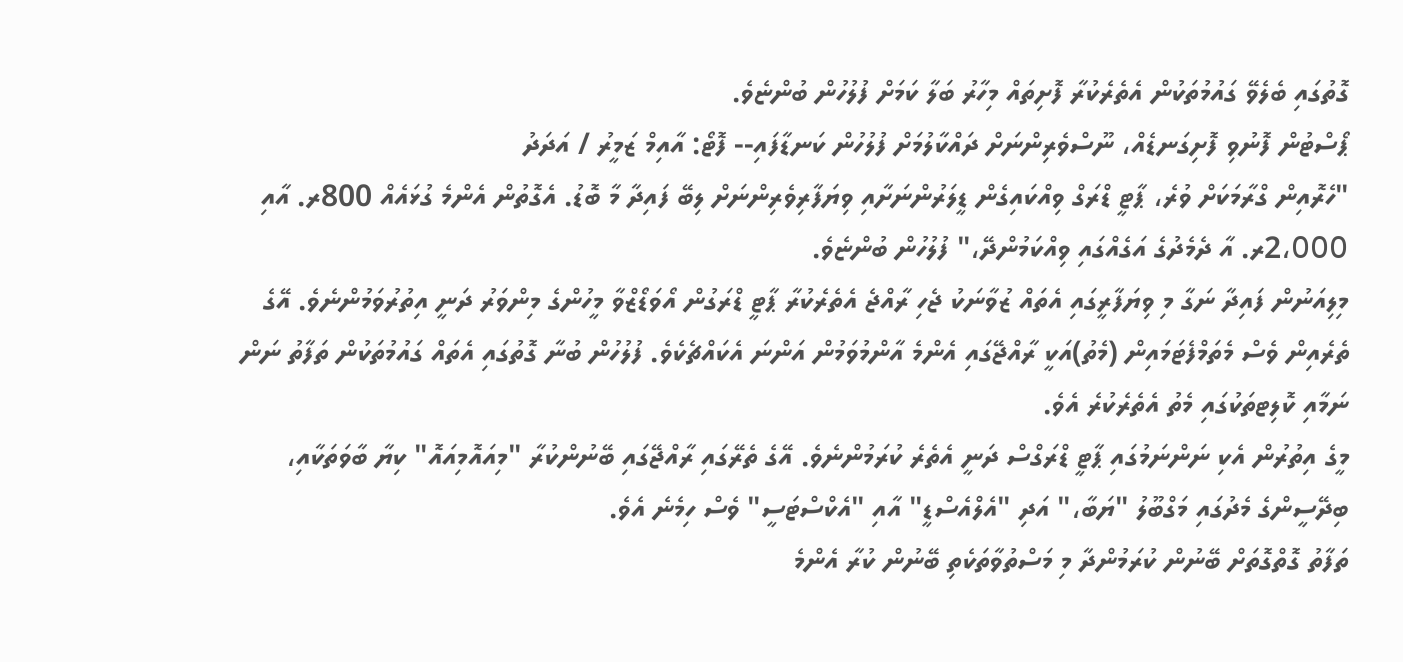ގޮތުގައި ބެލެވޭ ގައުމުތަކުން އެތެރެކުރާ ފޮށިތައް މިހާރު ބަލާ ކަމަށް ފުލުހުން ބުންޏެވެ.
ޕޯސްޓުން ފޮނުވި ފޮށިގަނޑެއް، ނޫސްވެރިންނަށް ދައްކާލުމަށް ފުލުހުން ކަނޑާފައި-- ފޮޓޯ: އާއިމް ޒަމީރު / އަދަދު
"ހެރޮއިން ގްރާމަކަށް ވުރެ، ޕާޓީ ޑްރަގް ވިއްކައިގެން ޑީލަރުންނަށާއި ވިޔަފާރިވެރިންނަށް ލިބޭ ފައިދާ މާ ބޮޑު. އެގޮތުން އެންމެ ގުޅައެއް 800ރ. އާއި 2،000ރ. އާ ދެމެދުގެ އަގެއްގައި ވިއްކަމުންދޭ،" ފުލުހުން ބުންޏެވެ.
މިލިއަނުން ފައިދާ ނަގާ މި ވިޔަފާރީގައި އެތައް ޒުވާނަކު ޖެހި ރާއްޖެ އެތެރެކުރާ ޕާޓީ ޑްރަގުން އޯވަޑޯޒްވާ މީހުންގެ މިންވަރު ދަނީ އިތުރުވަމުންނެވެ. އޭގެ ތެރެއިން ވެސް މެތަމްފެޓަމައިން (މެތު)އަކީ ރާއްޖޭގައި އެންމެ އާންމުވަމުން އަންނަ އެކައްޗެކެވެ. ފުލުހުން ބުނާ ގޮތުގައި އެތައް ގައުމުތަކުން ތަފާތު ނަން ނަމާއި ކޮލިޓތަކުގައި މެތު އެތެރެކުރެ އެވެ.
މީގެ އިތުރުން އެކި ނަންނަމުގައި ޕާޓީ ޑްރަގްސް ދަނީ އެތެރެ ކުރަމުންނެވެ. އޭގެ ތެރޭގައި ރާއްޖޭގައި ބޭނުންކުރާ "މިއައޮމިއައޮ" ކިޔާ ބާވަތަކާއި، ބިދޭސީންގެ މެދުގައި މަގްބޫލު "ޔަބާ،" އަދި "އެލްއެސްޑީ" އާއި "އެކްސްޓަސީ" ވެސް ހިމެނެ އެވެ.
ތަފާތު ގޮތްގޮތަށް ބޭނުން ކުރަމުންދާ މި މަސްތުވާތަކެތި ބޭނުން ކުރާ އެންމެ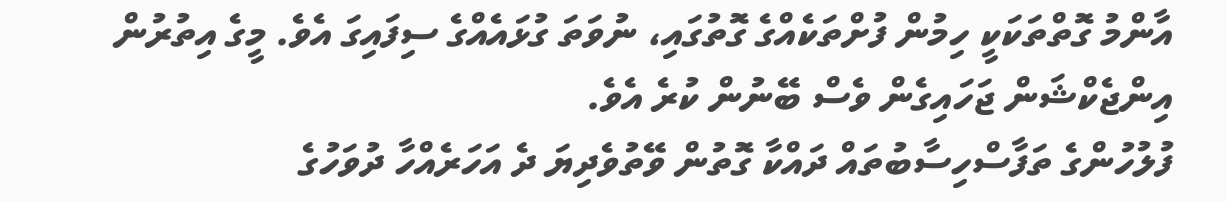އާންމު ގޮތްތަކަކީ ހިމުން ފުށްތަކެއްގެ ގޮތުގައި، ނުވަތަ ގުޅައެއްގެ ސިފައިގަ އެވެ. މީގެ އިތުރުން އިންޖެކްޝަން ޖަހައިގެން ވެސް ބޭނުން ކުރެ އެވެ.
ފުލުހުންގެ ތަފާސްހިސާބުތައް ދައްކާ ގޮތުން ވޭތުވެދިޔަ ދެ އަހަރެއްހާ ދުވަހުގެ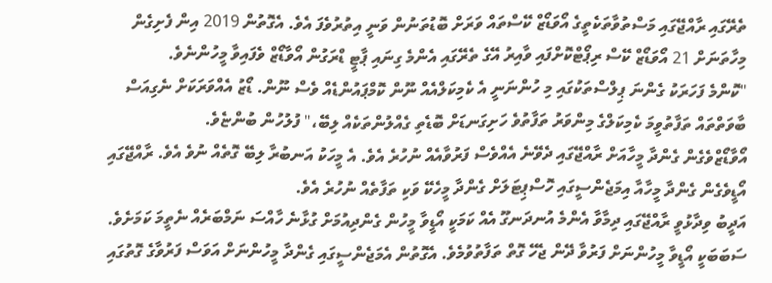ތެރޭގައި ރާއްޖޭގައި މަސްތުވާތަކެތީގެ އޯވަޑޯޒް ކޭސްތައް ވަރަށް ބޮޑުތަނުން ވަނީ އިތުރުވެފަ އެވެ. އެގޮތުން 2019 އިން ފެށިގެން މިހާތަނަށް 21 އޯވަޑޯޒް ކޭސް ރިޕޯޓްކޮށްފައި ވާއިރު އޭގެ ތެރޭގައި އެންމެ ގިނައި ޕާޓީ ޑްރަގުން އޯވާޑޯޒް ވެފައިވާ މީހުންނެވެ.
"ކޮންމެ ފަހަރަކު ގެންނަ ޕިލްސްތަކުގައި މި ހުންނަނީ އެ ކެމިކަލްއެއް ނޫން ކޮމްޕައުންޑެއް ވެސް ނޫން. ޑޯޒު އެއްވަރަކަށް ނެގިއަސް ބާވަތްތައް ތަފާތުވީމަ ކެމިކަލްގެ މިންވަރު ތަފާތުވެ ހަށިގަނޑަށް ބޮޑެތި ގެއްލުންތަކެއް ލިބޭ،" ފުލުހުން ބުންޏެވެ.
އޯވާޑޯޒްވެގެން ގެންދާ މީހާއަށް ރާއްޖޭގައި ދެވޭނެ އެއްވެސް ފަރުވާއެއް ނުހުރެ އެވެ. އެ މީހަކު އަނބުރާ ލިބޭ ގޮތެއް ނުވެ އެވެ. ރާއްޖޭގައި އޯޑީވެގެން ގެންދާ މީހާއާ އިމަޖެންސީގައި ހޮސްޕިޓަލަށް ގެންދާ މީހެކޭ ވަކި ތަފާތެއް ނުހުރެ އެވެ.
އަދީބު ވިދާޅުވީ ރާއްޖޭގައި ދިމާވާ އެންމެ އުނދަނގޫ އެއް ކަމަކީ އޯޑީވާ މީހުން ގެންދިއުމަށް ގުޅާނެ ހާއްސަ ނަމްބަރެއް ނެތީމަ ކަމަށެވެ. ސަބަބަކީ އޯޑީވާ މީހުންނަށް ފަރުވާ ދޭން ޖެހޭ ގޮތް ތަފާތުވުމެވެ. އެގޮތުން އެމަޖެންސީގައި ގެންދާ މީހުންނަށް އަވަސް ފަރުވާގެ ގޮތުގައި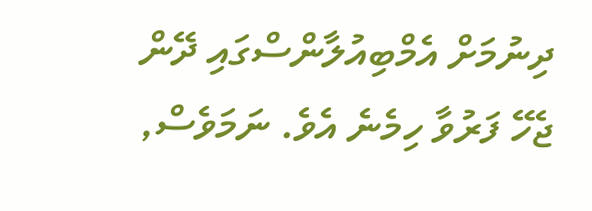ދިނުމަށް އެމްބިއުލާންސްގައި ދޭން ޖެހޭ ފަރުވާ ހިމެނެ އެވެ. ނަމަވެސް,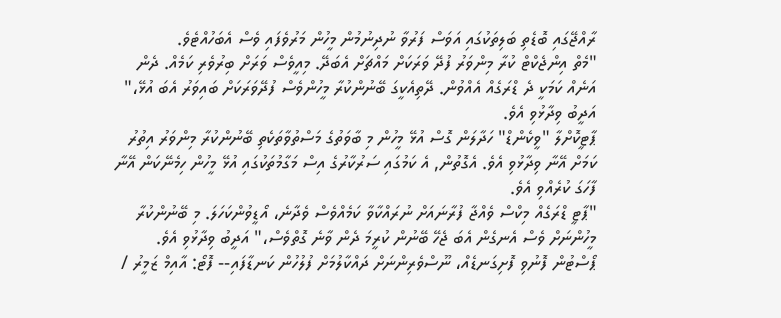ރާއްޖޭގައި ބޮޑެތި ބަލިތަކުގައި އަވަސް ފަރުވާ ނުދިނުމުން މީހުން މަރުވެފައި ވެސް އެބަހުއްޓެވެ.
"މެތް އިންޖެކްޓް ކުރާ މިންވަރު ފުދޭ ވަރަކަށް މައްޗަށް އެބަދޭ. މިއީވެސް ވަރަށް ބިރުވެރި ކަމެއް. ދެން އަނެއް ކަމަކީ ދެ ޑްރަގެއް އެއްވުން. ދޭތިއެކީގަ ބޭނުންކުރާ މީހުންވެސް ފުދޭވަރަކަށް ބައިވަރު އެބަ އުޅޭ،" އަދީބު ވިދާޅުވި އެވެ.
ޕާޓީކޮށްލާ "ވީކެންޑް" ހަދާލަން ގޮސް އުޅޭ މީހުން މި ބާވަތުގެ މަސްތުވާތަކެތި ބޭނުންކުރާ މިންވަރު އިތުރު ކަމަށް އޭނާ ވިދާޅުވި އެވެ. އެގޮތުން, އެ ކަމުގައި ސަރުކާރުގެ އިސް މަގާމުތަކުގައި އުޅޭ މީހުން ހިމެނޭކަން އޭނާ ފާހަގަ ކުރެއްވި އެވެ.
"ޕާޓީ ޑްރަގެއް މިކްސް ވެއްޖާ ފުރާނައަށް ނުރައްކާވާ ކަމެއްވެސް ވެދާނެ، އޯޑީވުންކަހަލަ. މި ބޭނުންކުރާ މީހުންނަށް ވެސް އެނގެން އެބަ ޖެހޭ ބޭނުން ކުރީމަ ދެން ވާނެ ގޮތްވެސް،" އަދީބު ވިދާޅުވި އެވެ.
ޕޯސްޓުން ފޮނުވި ފޮށިގަނޑެއް، ނޫސްވެރިންނަށް ދައްކާލުމަށް ފުލުހުން ކަނޑާފައި-- ފޮޓޯ: އާއިމް ޒަމީރު /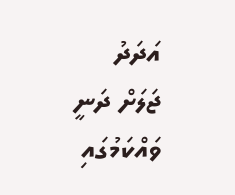އަދަދު
ޖަލަށް ދަނީ ވައްކަމުގައި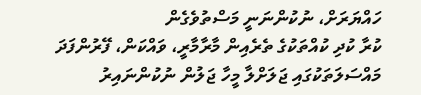ހައްޔަރަށް، ނުކުންނަނީ މަސްތުވެގެން
ކުރާ ކުދި ކުއްތަކުގެ ތެރެއިން މާރާމާރީ، ވައްކަން، ފޭރުންފަދަ މައްސަލަތަކުގައި ޖަލަށްލާ މީހާ ޖަލުން ނުކުންނައިރު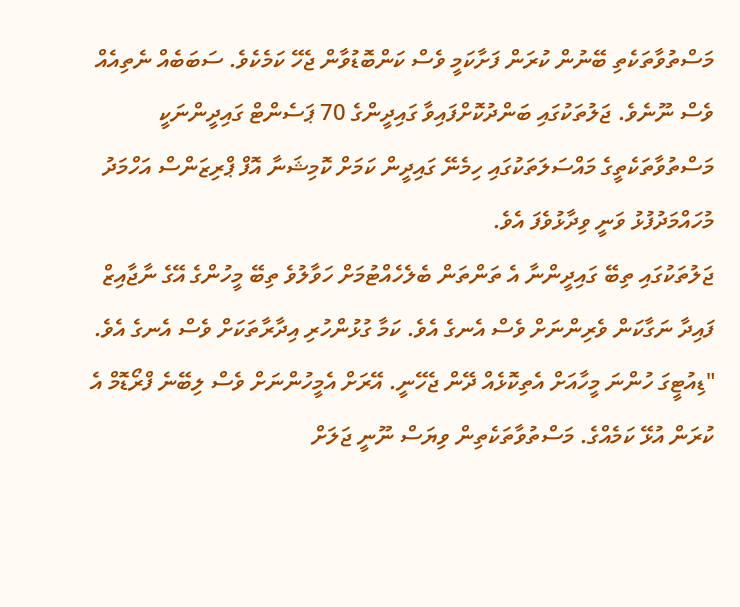މަސްތުވާތަކެތި ބޭނުން ކުރަން ފަށާކަމީ ވެސް ކަންބޮޑުވާން ޖެހޭ ކަމެކެވެ. ސަބަބެއް ނެތިއެއް ވެސް ނޫނެވެ. ޖަލުތަކުގައި ބަންދުކޮށްފައިވާ ގައިދީންގެ 70 ޕަސެންޓް ގައިދީންނަކީ މަސްތުވާތަކެތީގެ މައްސަލަތަކުގައި ހިމެނޭ ގައިދީން ކަމަށް ކޮމިޝަނާ އޮފް ޕްރިޒަންސް އަހްމަދު މުހައްމަދުފުޅު ވަނީ ވިދާޅުވެފަ އެވެ.
ޖަލުތަކުގައި ތިބޭ ގައިދީންނާ އެ ތަންތަން ބެލެހެއްޓުމަށް ހަވާލުވެ ތިބޭ މީހުންގެ އޭގެ ނާޖާއިޒް ފައިދާ ނަގާކަން ވެރިންނަށް ވެސް އެނގެ އެވެ. ކަމާ ގުޅުންހުރި އިދާރާތަކަށް ވެސް އެނގެ އެވެ.
"ޑިއުޓީގަ ހުންނަ މީހާއަށް އެތިކޮޅެއް ދޭން ޖެހޭނީ. އޭރަށް އެމީހުންނަށް ވެސް ލިބޭނެ ފްރޯޑޮމް އެ ކުރަން އުޅޭ ކަމެއްގެ. މަސްތުވާތަކެތިން ވިޔަސް ނޫނީ ޖަލަށް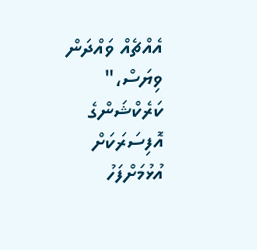އެއްޗެއް ވައްދަން ވިޔަސް،" ކަރެކްޝަންގެ އޮފިސަރަކަށް އުޅުމަށްފަހު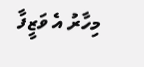މިހާރު އެ ވަޒީފާ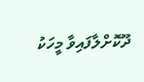ދޫކޮށްލާފައިވާ މީހަކު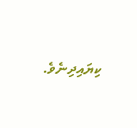ކިޔައިދިނެވެ.